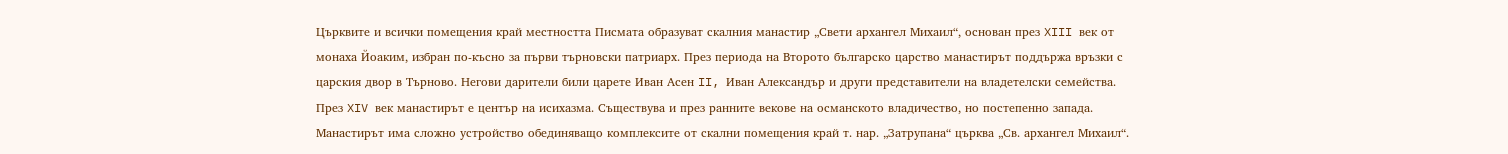Църквите и всички помещения край местността Писмата образуват скалния манастир „Свети архангел Михаил“, основан през XIII век от монаха Йоаким, избран по-късно за първи търновски патриарх. През периода на Второто българско царство манастирът поддържа връзки с царския двор в Търново. Негови дарители били царете Иван Асен II, Иван Александър и други представители на владетелски семейства. През XIV век манастирът е център на исихазма. Съществува и през ранните векове на османското владичество, но постепенно запада. Манастирът има сложно устройство обединяващо комплексите от скални помещения край т. нар. „Затрупана“ църква „Св. архангел Михаил“.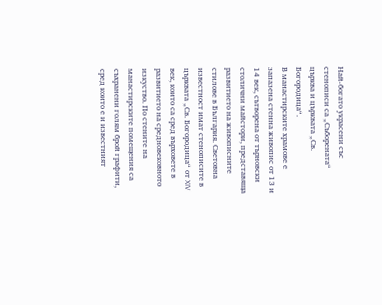Най-богато украсени със стенописи са „Съборената“ църква и църквата „Св. Богородица“.
В манастирските храмове е запазена стенна живопис от 13 и 14 век, сътворена от търновски столични майстори, представяща развитието на живописните стилове в България. Световна известност имат стенописите в църквата „Св. Богородица“ от XIV век, които са сред върховете в развитието на средновековното изкуство. По стените на манастирските помещения са съхранени голям брой графити, сред които е и известният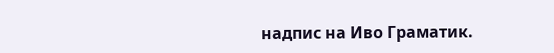надпис на Иво Граматик.